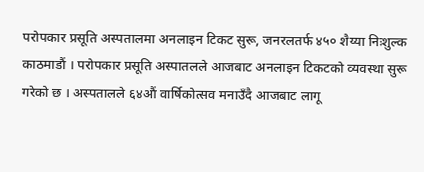परोपकार प्रसूति अस्पतालमा अनलाइन टिकट सुरू, जनरलतर्फ ४५० शैय्या निःशुल्क
काठमाडौं । परोपकार प्रसूति अस्पातलले आजबाट अनलाइन टिकटको व्यवस्था सुरू गरेको छ । अस्पतालले ६४औं वार्षिकोत्सव मनाउँदै आजबाट लागू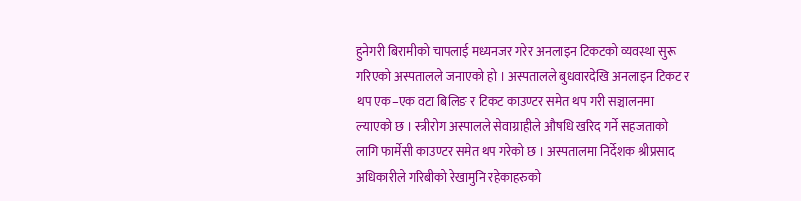हुनेगरी बिरामीको चापलाई मध्यनजर गरेर अनलाइन टिकटको व्यवस्था सुरू गरिएको अस्पतालले जनाएको हो । अस्पतालले बुधवारदेखि अनलाइन टिकट र थप एक–एक वटा बिलिङ र टिकट काउण्टर समेत थप गरी सञ्चालनमा ल्याएको छ । स्त्रीरोग अस्पालले सेवाग्राहीले औषधि खरिद गर्ने सहजताको लागि फार्मेसी काउण्टर समेत थप गरेको छ । अस्पतालमा निर्देशक श्रीप्रसाद अधिकारीले गरिबीको रेखामुनि रहेकाहरुको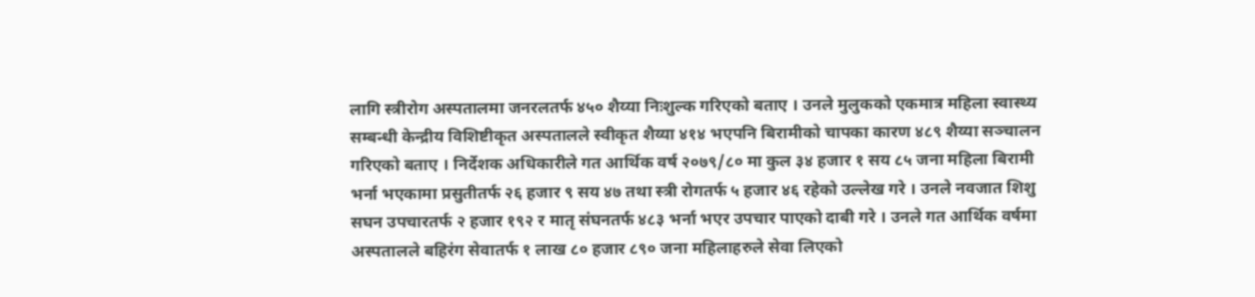लागि स्त्रीरोग अस्पतालमा जनरलतर्फ ४५० शैय्या निःशुल्क गरिएको बताए । उनले मुलुकको एकमात्र महिला स्वास्थ्य सम्बन्धी केन्द्रीय विशिष्टीकृत अस्पतालले स्वीकृत शैय्या ४१४ भएपनि बिरामीको चापका कारण ४८९ शैय्या सञ्चालन गरिएको बताए । निर्देशक अधिकारीले गत आर्थिक वर्ष २०७९/८० मा कुल ३४ हजार १ सय ८५ जना महिला बिरामी भर्ना भएकामा प्रसुतीतर्फ २६ हजार ९ सय ४७ तथा स्त्री रोगतर्फ ५ हजार ४६ रहेको उल्लेख गरे । उनले नवजात शिशु सघन उपचारतर्फ २ हजार १९२ र मातृ संघनतर्फ ४८३ भर्ना भएर उपचार पाएको दाबी गरे । उनले गत आर्थिक वर्षमा अस्पतालले बहिरंग सेवातर्फ १ लाख ८० हजार ८९० जना महिलाहरुले सेवा लिएको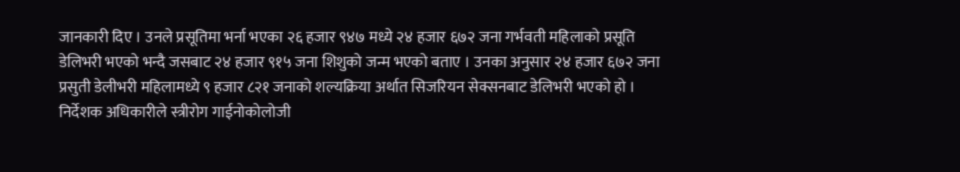जानकारी दिए । उनले प्रसूतिमा भर्ना भएका २६ हजार ९४७ मध्ये २४ हजार ६७२ जना गर्भवती महिलाको प्रसूति डेलिभरी भएको भन्दै जसबाट २४ हजार ९१५ जना शिशुको जन्म भएको बताए । उनका अनुसार २४ हजार ६७२ जना प्रसुती डेलीभरी महिलामध्ये ९ हजार ८२१ जनाको शल्यक्रिया अर्थात सिजरियन सेक्सनबाट डेलिभरी भएको हो । निर्देशक अधिकारीले स्त्रीरोग गाईनोकोलोजी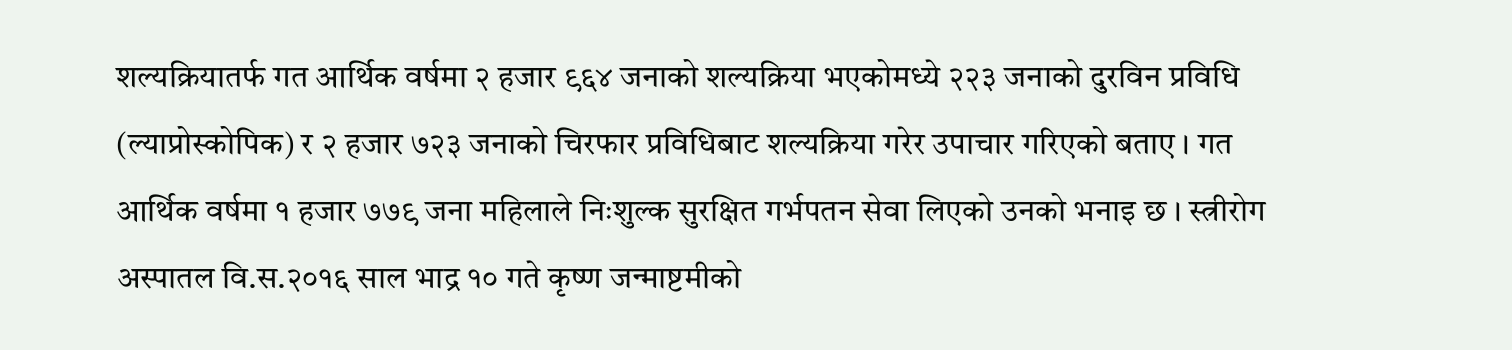शल्यक्रियातर्फ गत आर्थिक वर्षमा २ हजार ९६४ जनाको शल्यक्रिया भएकोमध्ये २२३ जनाको दुरविन प्रविधि (ल्याप्रोस्कोपिक) र २ हजार ७२३ जनाको चिरफार प्रविधिबाट शल्यक्रिया गरेर उपाचार गरिएको बताए । गत आर्थिक वर्षमा १ हजार ७७९ जना महिलाले निःशुल्क सुरक्षित गर्भपतन सेवा लिएको उनको भनाइ छ । स्त्रीरोग अस्पातल वि.स.२०१६ साल भाद्र १० गते कृष्ण जन्माष्टमीको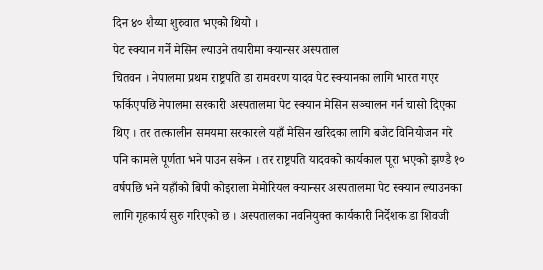दिन ४० शैय्या शुरुवात भएको थियो ।
पेट स्क्यान गर्ने मेसिन ल्याउने तयारीमा क्यान्सर अस्पताल
चितवन । नेपालमा प्रथम राष्ट्रपति डा रामवरण यादव पेट स्क्यानका लागि भारत गएर फर्किएपछि नेपालमा सरकारी अस्पतालमा पेट स्क्यान मेसिन सञ्चालन गर्न चासो दिएका थिए । तर तत्कालीन समयमा सरकारले यहाँ मेसिन खरिदका लागि बजेट विनियोजन गरे पनि कामले पूर्णता भने पाउन सकेन । तर राष्ट्रपति यादवको कार्यकाल पूरा भएको झण्डै १० वर्षपछि भने यहाँको बिपी कोइराला मेमोरियल क्यान्सर अस्पतालमा पेट स्क्यान ल्याउनका लागि गृहकार्य सुरु गरिएको छ । अस्पतालका नवनियुक्त कार्यकारी निर्देशक डा शिवजी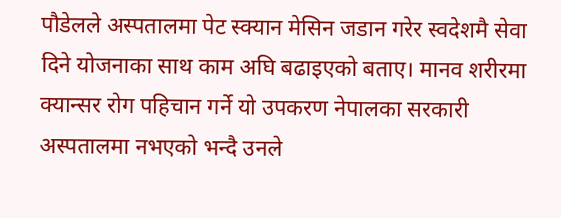पौडेलले अस्पतालमा पेट स्क्यान मेसिन जडान गरेर स्वदेशमै सेवा दिने योजनाका साथ काम अघि बढाइएको बताए। मानव शरीरमा क्यान्सर रोग पहिचान गर्ने यो उपकरण नेपालका सरकारी अस्पतालमा नभएको भन्दै उनले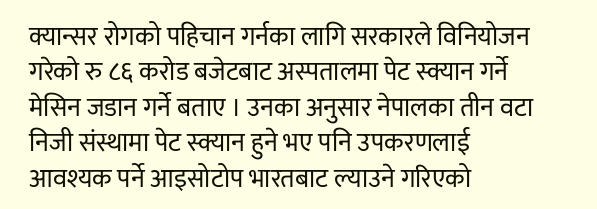क्यान्सर रोगको पहिचान गर्नका लागि सरकारले विनियोजन गरेको रु ८६ करोड बजेटबाट अस्पतालमा पेट स्क्यान गर्ने मेसिन जडान गर्ने बताए । उनका अनुसार नेपालका तीन वटा निजी संस्थामा पेट स्क्यान हुने भए पनि उपकरणलाई आवश्यक पर्ने आइसोटोप भारतबाट ल्याउने गरिएको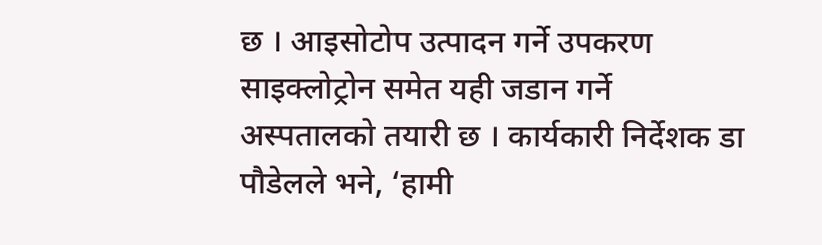छ । आइसोटोप उत्पादन गर्ने उपकरण साइक्लोट्रोन समेत यही जडान गर्ने अस्पतालको तयारी छ । कार्यकारी निर्देशक डा पौडेलले भने, ‘हामी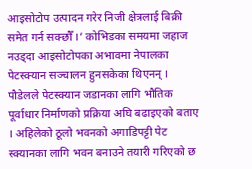आइसोटोप उत्पादन गरेर निजी क्षेत्रलाई बिक्री समेत गर्न सक्छौँ ।’ कोभिडका समयमा जहाज नउड्दा आइसोटोपका अभावमा नेपालका पेटस्क्यान सञ्चालन हुनसकेका थिएनन् । पौडेलले पेटस्क्यान जडानका लागि भौतिक पूर्वाधार निर्माणको प्रक्रिया अघि बढाइएको बताए । अहिलेको ठूलो भवनको अगाडिपट्टी पेट स्क्यानका लागि भवन बनाउने तयारी गरिएको छ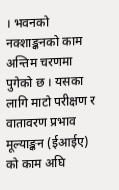। भवनको नक्शाङ्कनको काम अन्तिम चरणमा पुगेको छ । यसका लागि माटो परीक्षण र वातावरण प्रभाव मूल्याङ्कन (ईआईए) को काम अघि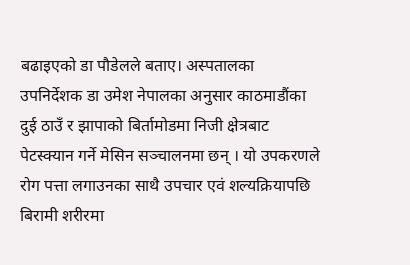बढाइएको डा पौडेलले बताए। अस्पतालका उपनिर्देशक डा उमेश नेपालका अनुसार काठमाडौंका दुई ठाउँ र झापाको बिर्तामोडमा निजी क्षेत्रबाट पेटस्क्यान गर्ने मेसिन सञ्चालनमा छन् । यो उपकरणले रोग पत्ता लगाउनका साथै उपचार एवं शल्यक्रियापछि बिरामी शरीरमा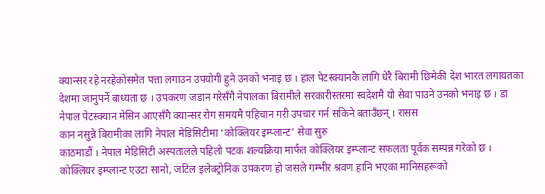क्यान्सर रहे नरहेकोसमेत पत्ता लगाउन उपयोगी हुने उनको भनाइ छ । हाल पेटस्क्यानकै लागि धेरै बिरामी छिमेकी देश भारत लगायतका देशमा जानुपर्ने बाध्यता छ । उपकरण जडान गरेसँगै नेपालका बिरामीले सरकारीस्तरमा स्वदेशमै यो सेवा पाउने उनको भनाइ छ । डा नेपाल पेटस्क्यान मेसिन आएसँगै क्यान्सर रोग समयमै पहिचान गरी उपचार गर्न सकिने बताउँछन् । रासस
कान नसुन्ने बिरामीका लागि नेपाल मेडिसिटीमा ‘कोक्लियर इम्प्लान्ट’ सेवा सुरु
काठमाडौं । नेपाल मेडिसिटी अस्पतालले पहिलो पटक शल्यक्रिया मार्फत कोक्लियर इम्प्लान्ट सफलता पूर्वक सम्पन्न गरेको छ । कोक्लियर इम्प्लान्ट एउटा सानो, जटिल इलेक्ट्रोनिक उपकरण हो जसले गम्भीर श्रवण हानि भएका मानिसहरूको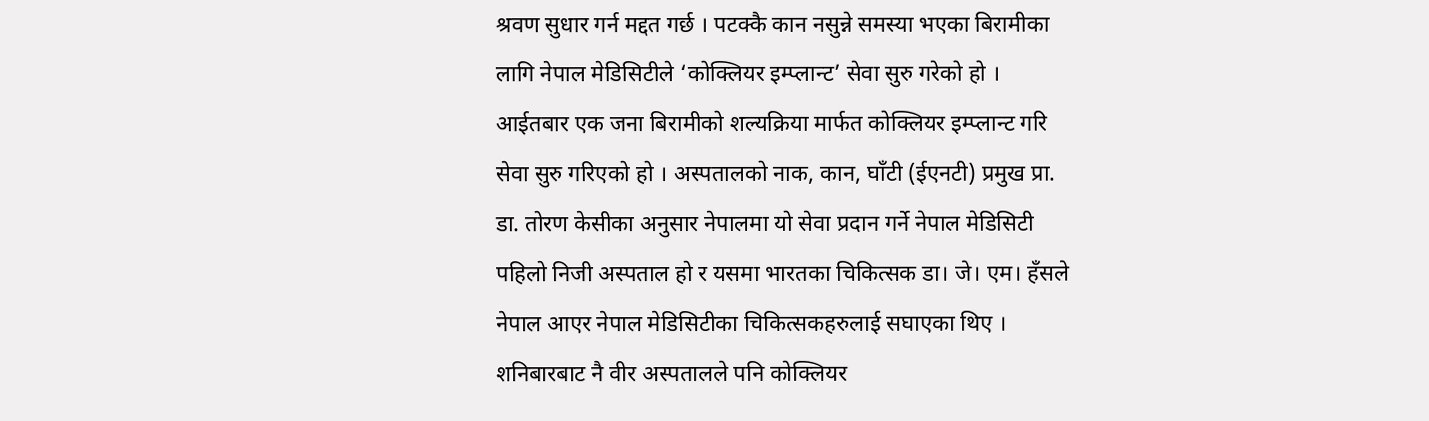श्रवण सुधार गर्न मद्दत गर्छ । पटक्कै कान नसुन्ने समस्या भएका बिरामीका लागि नेपाल मेडिसिटीले ‘कोक्लियर इम्प्लान्ट’ सेवा सुरु गरेको हो । आईतबार एक जना बिरामीको शल्यक्रिया मार्फत कोक्लियर इम्प्लान्ट गरि सेवा सुरु गरिएको हो । अस्पतालको नाक, कान, घाँटी (ईएनटी) प्रमुख प्रा. डा. तोरण केसीका अनुसार नेपालमा यो सेवा प्रदान गर्ने नेपाल मेडिसिटी पहिलो निजी अस्पताल हो र यसमा भारतका चिकित्सक डा। जे। एम। हँसले नेपाल आएर नेपाल मेडिसिटीका चिकित्सकहरुलाई सघाएका थिए । शनिबारबाट नै वीर अस्पतालले पनि कोक्लियर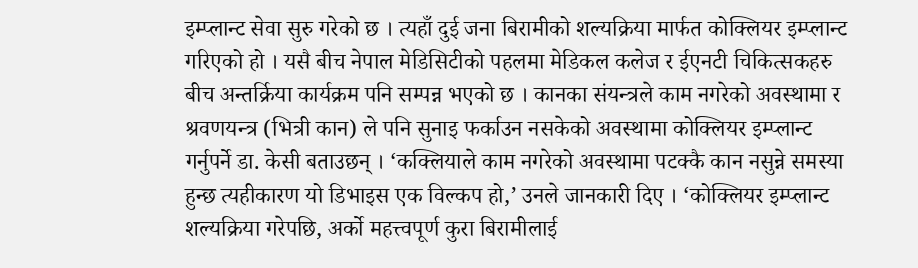इम्प्लान्ट सेवा सुरु गरेको छ । त्यहाँ दुई जना बिरामीको शल्यक्रिया मार्फत कोक्लियर इम्प्लान्ट गरिएको हो । यसै बीच नेपाल मेडिसिटीको पहलमा मेडिकल कलेज र ईएनटी चिकित्सकहरु बीच अन्तर्क्रिया कार्यक्रम पनि सम्पन्न भएको छ । कानका संयन्त्रले काम नगरेको अवस्थामा र श्रवणयन्त्र (भित्री कान) ले पनि सुनाइ फर्काउन नसकेको अवस्थामा कोक्लियर इम्प्लान्ट गर्नुपर्ने डा. केसी बताउछन् । ‘कक्लियाले काम नगरेको अवस्थामा पटक्कै कान नसुन्ने समस्या हुन्छ त्यहीकारण यो डिभाइस एक विल्कप हो,’ उनले जानकारी दिए । ‘कोक्लियर इम्प्लान्ट शल्यक्रिया गरेपछि, अर्को महत्त्वपूर्ण कुरा बिरामीलाई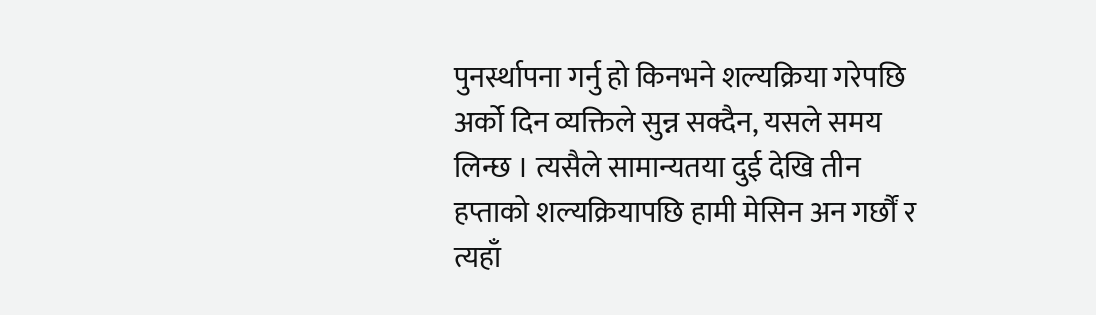पुनर्स्थापना गर्नु हो किनभने शल्यक्रिया गरेपछि अर्को दिन व्यक्तिले सुन्न सक्दैन, यसले समय लिन्छ । त्यसैले सामान्यतया दुई देखि तीन हप्ताको शल्यक्रियापछि हामी मेसिन अन गर्छौं र त्यहाँ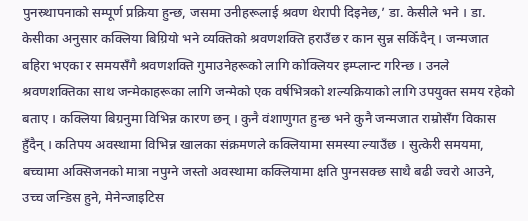पुनस्र्थापनाको सम्पूर्ण प्रक्रिया हुन्छ, जसमा उनीहरूलाई श्रवण थेरापी दिइनेछ,’ डा. केसीले भने । डा. केसीका अनुसार कक्लिया बिग्रियो भने व्यक्तिको श्रवणशक्ति हराउँछ र कान सुन्न सकिँदैन् । जन्मजात बहिरा भएका र समयसँगै श्रवणशक्ति गुमाउनेहरूको लागि कोक्लियर इम्प्लान्ट गरिन्छ । उनले श्रवणशक्तिका साथ जन्मेकाहरूका लागि जन्मेको एक वर्षभित्रको शल्यक्रियाको लागि उपयुक्त समय रहेको बताए । कक्लिया बिग्रनुमा विभिन्न कारण छन् । कुनै वंशाणुगत हुन्छ भने कुनै जन्मजात राम्रोसँग विकास हुँदैन् । कतिपय अवस्थामा विभिन्न खालका संक्रमणले कक्लियामा समस्या ल्याउँछ । सुत्केरी समयमा, बच्चामा अक्सिजनको मात्रा नपुग्ने जस्तो अवस्थामा कक्लियामा क्षति पुग्नसक्छ साथै बढी ज्वरो आउने, उच्च जन्डिस हुने, मेनेन्जाइटिस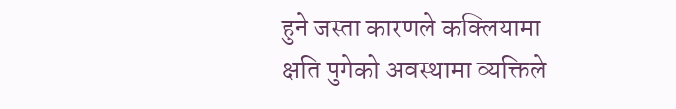हुने जस्ता कारणले कक्लियामा क्षति पुगेको अवस्थामा व्यक्तिले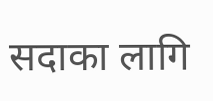सदाका लागि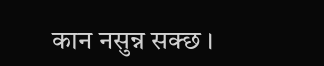कान नसुन्न सक्छ ।